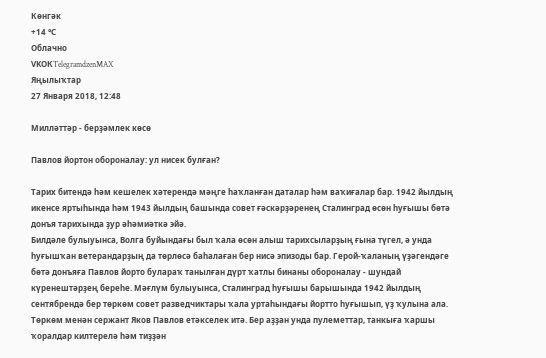Көнгәк
+14 °С
Облачно
VKОКTelegramdzenMAX
Яңылыҡтар
27 Января 2018, 12:48

Милләттәр - берҙәмлек көсө

Павлов йортон обороналау: ул нисек булған?

Тарих битендә һәм кешелек хәтерендә мәңге һаҡланған даталар һәм ваҡиғалар бар. 1942 йылдың икенсе яртыһында һәм 1943 йылдың башында совет ғәскәрҙәренең Сталинград өсөн һуғышы бөтә донъя тарихында ҙур әһәмиәткә эйә.
Билдәле булыуынса, Волга буйындағы был ҡала өсөн алыш тарихсыларҙың ғына түгел, ә унда һуғышҡан ветерандарҙың да төрлөсә баһалаған бер нисә эпизоды бар. Герой-ҡаланың үҙәгендәге бөтә донъяға Павлов йорто булараҡ танылған дүрт ҡатлы бинаны обороналау - шундай күренештәрҙең береһе. Мәғлүм булыуынса, Сталинград һуғышы барышында 1942 йылдың сентябрендә бер төркөм совет разведчиктары ҡала уртаһындағы йортто һуғышып, үҙ ҡулына ала. Төркөм менән сержант Яков Павлов етәкселек итә. Бер аҙҙан унда пулеметтар, танкыға ҡаршы ҡоралдар килтерелә һәм тиҙҙән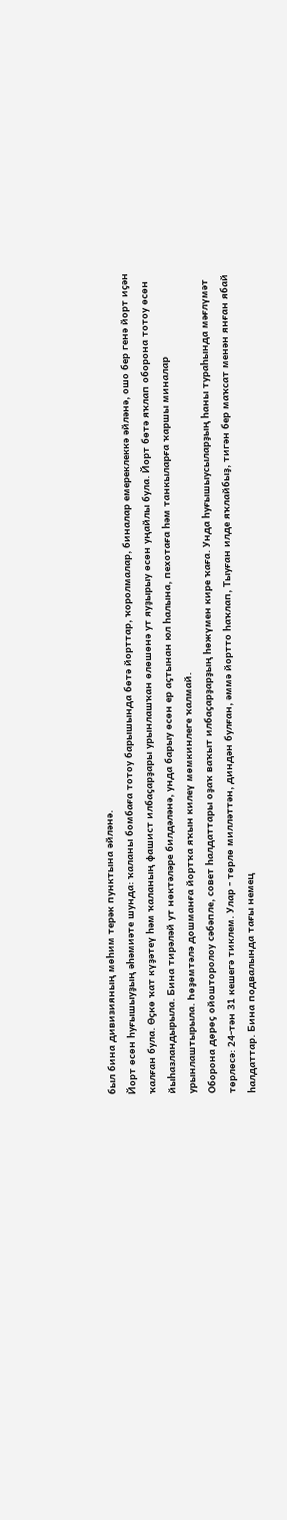был бина дивизияның мөһим терәк пунктына әйләнә.
Йорт өсөн һуғышыуҙың әһәмиәте шунда: ҡаланы бомбаға тотоу барышында бөтә йорттар, ҡоролмалар, биналар емереклеккә әйләнә, ошо бер генә йорт иҫән ҡалған була. Өҫкө ҡат күҙәтеү һәм ҡаланың фашист илбаҫарҙары урынлашҡан өлөшөнә ут яуҙырыу өсөн уңайлы була. Йорт бөтә яҡлап оборона тотоу өсөн йыһазландырыла. Бина тирәләй ут нөктәләре билдәләнә, унда барыу өсөн ер аҫтынан юл һалына, пехотаға һәм танкыларға ҡаршы миналар урынлаштырыла. Һөҙөмтәлә дошманға йортҡа яҡын килеү мөмкинлеге ҡалмай.
Оборона дөрөҫ ойошторолоу сәбәпле, совет һалдаттары оҙаҡ ваҡыт илбаҫарҙарҙың һөжүмен кире ҡаға. Унда һуғышыусыларҙың һаны тураһында мәғлүмәт төрлөсә: 24-тән 31 кешегә тиклем. Улар - төрлө милләттән, диндән булған, әммә йортто һаҡлап, Тыуған илде яҡлайбыҙ, тигән бер маҡсат менән янған ябай һалдаттар. Бина подвалында тағы немец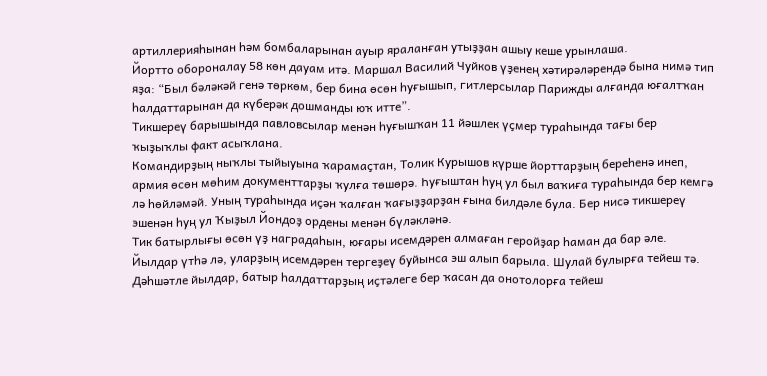артиллерияһынан һәм бомбаларынан ауыр яраланған утыҙҙан ашыу кеше урынлаша.
Йортто обороналау 58 көн дауам итә. Маршал Василий Чуйков үҙенең хәтирәләрендә бына нимә тип яҙа: “Был бәләкәй генә төркөм, бер бина өсөн һуғышып, гитлерсылар Парижды алғанда юғалтҡан һалдаттарынан да күберәк дошманды юҡ итте”.
Тикшереү барышында павловсылар менән һуғышҡан 11 йәшлек үҫмер тураһында тағы бер ҡыҙыҡлы факт асыҡлана.
Командирҙың ныҡлы тыйыуына ҡарамаҫтан, Толик Курышов күрше йорттарҙың береһенә инеп, армия өсөн мөһим документтарҙы ҡулға төшөрә. Һуғыштан һуң ул был ваҡиға тураһында бер кемгә лә һөйләмәй. Уның тураһында иҫән ҡалған ҡағыҙҙарҙан ғына билдәле була. Бер нисә тикшереү эшенән һуң ул Ҡыҙыл Йондоҙ ордены менән бүләкләнә.
Тик батырлығы өсөн үҙ наградаһын, юғары исемдәрен алмаған геройҙар һаман да бар әле. Йылдар үтһә лә, уларҙың исемдәрен тергеҙеү буйынса эш алып барыла. Шулай булырға тейеш тә.
Дәһшәтле йылдар, батыр һалдаттарҙың иҫтәлеге бер ҡасан да онотолорға тейеш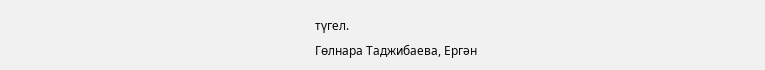түгел.
Гөлнара Таджибаева, Ергән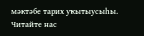мәктәбе тарих уҡытыусыһы.
Читайте нас